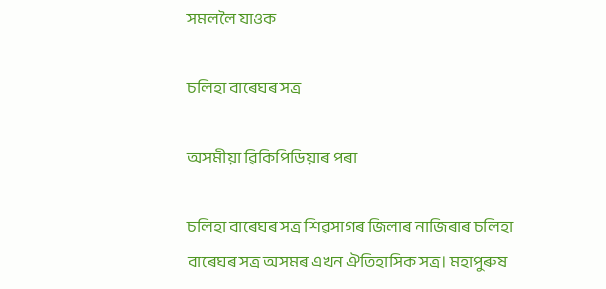সমললৈ যাওক

চলিহা বাৰেঘৰ সত্ৰ

অসমীয়া ৱিকিপিডিয়াৰ পৰা

চলিহা বাৰেঘৰ সত্ৰ শিৱসাগৰ জিলাৰ নাজিৰাৰ চলিহা বাৰেঘৰ সত্ৰ অসমৰ এখন ঐতিহাসিক সত্ৰ। মহাপুৰুষ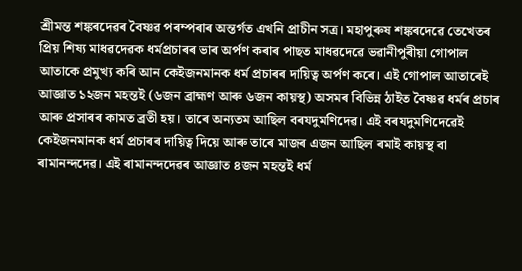শ্ৰীমন্ত শঙ্কৰদেৱৰ বৈষ্ণৱ পৰম্পৰাৰ অন্তৰ্গত এখনি প্ৰাচীন সত্ৰ। মহাপুৰুষ শঙ্কৰদেৱে তেখেতৰ প্ৰিয় শিষ্য মাধৱদেৱক ধৰ্মপ্ৰচাৰৰ ভাৰ অৰ্পণ কৰাৰ পাছত মাধৱদেৱে ভৱানীপুৰীয়া গোপাল আতাকে প্ৰমুখ্য কৰি আন কেইজনমানক ধৰ্ম প্ৰচাৰৰ দায়িত্ব অৰ্পণ কৰে। এই গোপাল আতাৰেই আজ্ঞাত ১২জন মহন্তই (৬জন ব্ৰাহ্মণ আৰু ৬জন কায়স্থ) অসমৰ বিভিন্ন ঠাইত বৈষ্ণৱ ধৰ্মৰ প্ৰচাৰ আৰু প্ৰসাৰৰ কামত ব্ৰতী হয়। তাৰে অন্যতম আছিল বৰযদুমণিদেৱ। এই বৰযদুমণিদেৱেই কেইজনমানক ধৰ্ম প্ৰচাৰৰ দায়িত্ব দিয়ে আৰু তাৰে মাজৰ এজন আছিল ৰমাই কায়স্থ বা ৰামানন্দদেৱ। এই ৰামানন্দদেৱৰ আজ্ঞাত ৪জন মহন্তই ধৰ্ম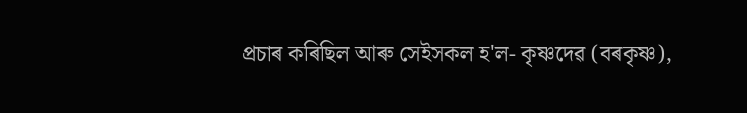প্ৰচাৰ কৰিছিল আৰু সেইসকল হ'ল- কৃষ্ণদেৱ (বৰকৃষ্ণ),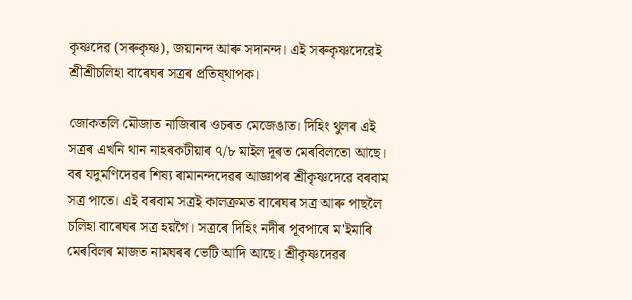কৃষ্ণদেৱ (সৰুকৃষ্ণ), জয়ানন্দ আৰু সদানন্দ। এই সৰুকৃষ্ণদেৱেই শ্ৰীশ্ৰীচলিহা বাৰেঘৰ সত্ৰৰ প্ৰতিষ্থাপক।

জোকতলি মৌজাত নাজিৰাৰ ওচৰত মেজেঙাত। দিহিং থুলৰ এই সত্ৰৰ এখনি থান নাহৰকটীয়াৰ ৭/৮ মাইল দূৰত মেৰবিলতো আছে। বৰ যদুমণিদেৱৰ শিষ্য ৰামানন্দদেৱৰ আজ্ঞাপৰ শ্ৰীকৃষ্ণদেৱে বৰবাম সত্ৰ পাতে। এই বৰবাম সত্ৰই কালক্ৰমত বাৰেঘৰ সত্ৰ আৰু পাছলৈ চলিহা বাৰেঘৰ সত্ৰ হয়গৈ। সত্ৰৰে দিহিং নদীৰ পূবপাৰে ম'ইমাৰি মেৰবিলৰ মাজত নামঘৰৰ ভেটি আদি আছে। শ্ৰীকৃষ্ণদেৱৰ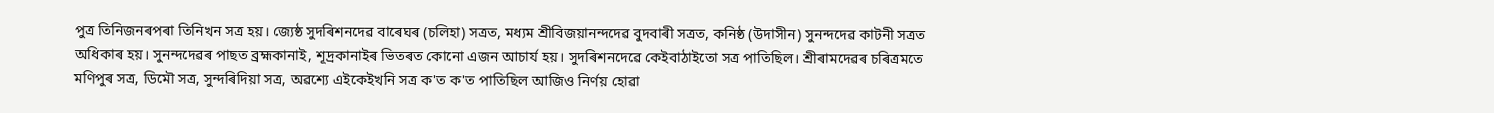পুত্ৰ তিনিজনৰপৰা তিনিখন সত্ৰ হয়। জ্যেষ্ঠ সুদৰিশনদেৱ বাৰেঘৰ (চলিহা) সত্ৰত, মধ্যম শ্ৰীবিজয়ানন্দদেৱ বুদবাৰী সত্ৰত, কনিষ্ঠ (উদাসীন) সুনন্দদেৱ কাটনী সত্ৰত অধিকাৰ হয়। সুনন্দদেৱৰ পাছত ব্ৰহ্মকানাই, শূদ্ৰকানাইৰ ভিতৰত কোনো এজন আচাৰ্য হয়। সুদৰিশনদেৱে কেইবাঠাইতো সত্ৰ পাতিছিল। শ্ৰীৰামদেৱৰ চৰিত্ৰমতে মণিপুৰ সত্ৰ, ডিমৌ সত্ৰ, সুন্দৰিদিয়া সত্ৰ, অৱশ্যে এইকেইখনি সত্ৰ ক'ত ক'ত পাতিছিল আজিও নিৰ্ণয় হোৱা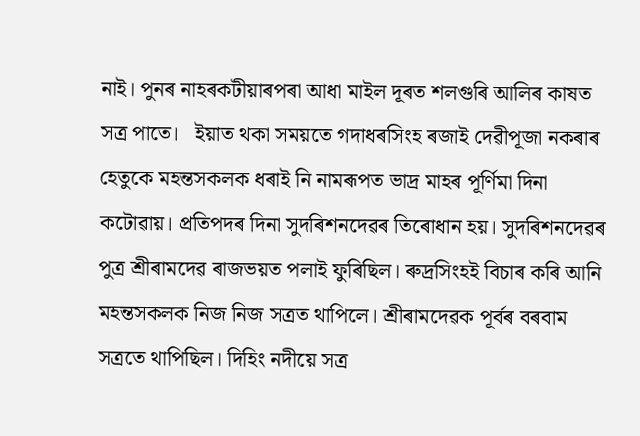নাই। পুনৰ নাহৰকটীয়াৰপৰা আধা মাইল দূৰত শলগুৰি আলিৰ কাষত সত্ৰ পাতে।   ইয়াত থকা সময়তে গদাধৰসিংহ ৰজাই দেৱীপূজা নকৰাৰ হেতুকে মহন্তসকলক ধৰাই নি নামৰূপত ভাদ্ৰ মাহৰ পূৰ্ণিমা দিনা কটোৱায়। প্ৰতিপদৰ দিনা সুদৰিশনদেৱৰ তিৰোধান হয়। সুদৰিশনদেৱৰ পুত্ৰ শ্ৰীৰামদেৱ ৰাজভয়ত পলাই ফুৰিছিল। ৰুদ্ৰসিংহই বিচাৰ কৰি আনি মহন্তসকলক নিজ নিজ সত্ৰত থাপিলে। শ্ৰীৰামদেৱক পূৰ্বৰ বৰবাম সত্ৰতে থাপিছিল। দিহিং নদীয়ে সত্ৰ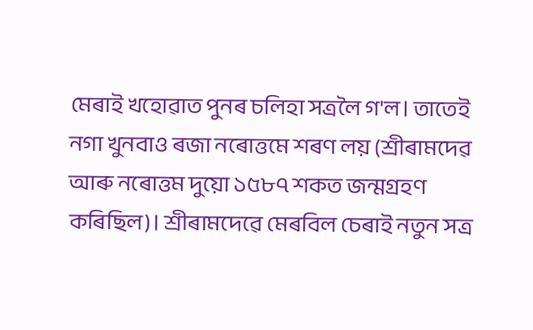মেৰাই খহোৱাত পুনৰ চলিহা সত্ৰলৈ গ'ল। তাতেই নগা খুনবাও ৰজা নৰোত্তমে শৰণ লয় (শ্ৰীৰামদেৱ আৰু নৰোত্তম দুয়ো ১৫৮৭ শকত জন্মগ্ৰহণ কৰিছিল)। শ্ৰীৰামদেৱে মেৰবিল চেৰাই নতুন সত্ৰ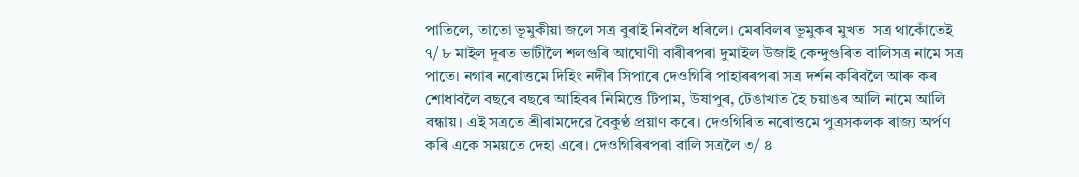পাতিলে, তাতো ভূমুকীয়া জলে সত্ৰ বুৰাই নিবলৈ ধৰিলে। মেৰবিলৰ ভূমুকৰ মুখত  সত্ৰ থাকোঁতেই ৭/ ৮ মাইল দূৰত ভাটীলৈ শলগুৰি আঘোণী বাৰীৰপৰা দুমাইল উজাই কেন্দুগুৰিত বালিসত্ৰ নামে সত্ৰ পাতে। নগাৰ নৰোত্তমে দিহিং নদীৰ সিপাৰে দেওগিৰি পাহাৰৰপৰা সত্ৰ দৰ্শন কৰিবলৈ আৰু কৰ শোধাবলৈ বছৰে বছৰে আহিবৰ নিমিত্তে টিপাম, উষাপুৰ, টেঙাখাত হৈ চয়াঙৰ আলি নামে আলি বন্ধায়। এই সত্ৰতে শ্ৰীৰামদেৱে বৈকুণ্ঠ প্ৰয়াণ কৰে। দেওগিৰিত নৰোত্তমে পুত্ৰসকলক ৰাজ্য অৰ্পণ কৰি একে সময়তে দেহা এৰে। দেওগিৰিৰপৰা বালি সত্ৰলৈ ৩/ ৪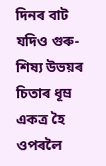দিনৰ বাট যদিও গুৰু-শিষ্য উভয়ৰ চিতাৰ ধূম্ৰ একত্ৰ হৈ ওপৰলৈ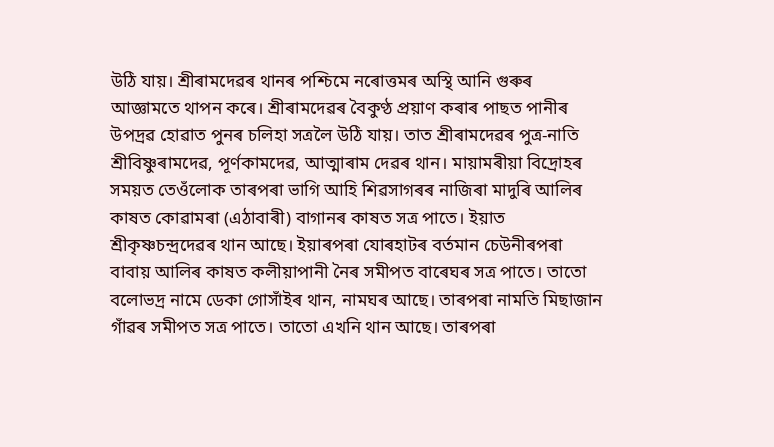উঠি যায়। শ্ৰীৰামদেৱৰ থানৰ পশ্চিমে নৰোত্তমৰ অস্থি আনি গুৰুৰ আজ্ঞামতে থাপন কৰে। শ্ৰীৰামদেৱৰ বৈকুণ্ঠ প্ৰয়াণ কৰাৰ পাছত পানীৰ উপদ্ৰৱ হোৱাত পুনৰ চলিহা সত্ৰলৈ উঠি যায়। তাত শ্ৰীৰামদেৱৰ পুত্ৰ-নাতি শ্ৰীবিষ্ণুৰামদেৱ, পূৰ্ণকামদেৱ, আত্মাৰাম দেৱৰ থান। মায়ামৰীয়া বিদ্ৰোহৰ সময়ত তেওঁলোক তাৰপৰা ভাগি আহি শিৱসাগৰৰ নাজিৰা মাদুৰি আলিৰ কাষত কোৱামৰা (এঠাবাৰী) বাগানৰ কাষত সত্ৰ পাতে। ইয়াত শ্ৰীকৃষ্ণচন্দ্ৰদেৱৰ থান আছে। ইয়াৰপৰা যোৰহাটৰ বৰ্তমান চেউনীৰপৰা বাবায় আলিৰ কাষত কলীয়াপানী নৈৰ সমীপত বাৰেঘৰ সত্ৰ পাতে। তাতো বলোভদ্ৰ নামে ডেকা গোসাঁইৰ থান, নামঘৰ আছে। তাৰপৰা নামতি মিছাজান গাঁৱৰ সমীপত সত্ৰ পাতে। তাতো এখনি থান আছে। তাৰপৰা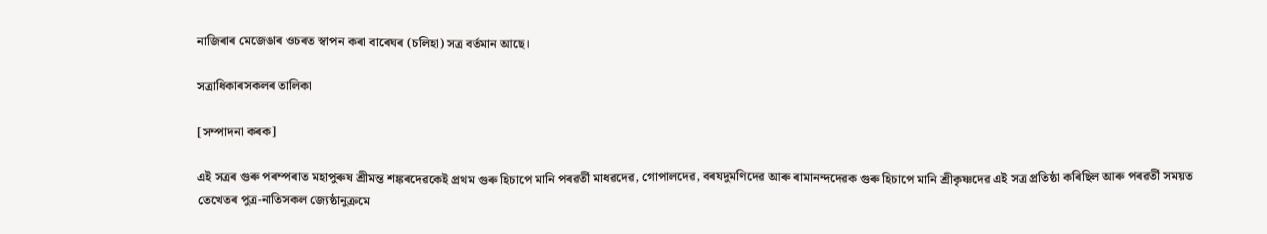নাজিৰাৰ মেজেঙাৰ ওচৰত স্বাপন কৰা বাৰেঘৰ (চলিহা) সত্ৰ বৰ্তমান আছে।

সত্ৰাধিকাৰসকলৰ তালিকা

[সম্পাদনা কৰক]

এই সত্ৰৰ গুৰু পৰম্পৰাত মহাপুৰুষ শ্ৰীমন্ত শঙ্কৰদেৱক‍েই প্ৰথম গুৰু হিচাপে মানি পৰৱৰ্তী মাধৱদেৱ, গোপালদেৱ, বৰযদুমণিদেৱ আৰু ৰামানন্দদেৱক গুৰু হিচাপে মানি শ্ৰীকৃষ্ণদেৱ এই সত্ৰ প্ৰতিষ্ঠা কৰিছিল আৰু পৰৱৰ্তী সময়ত তেখেতৰ পুত্ৰ-নাতিসকল জ্যেষ্ঠানুক্ৰমে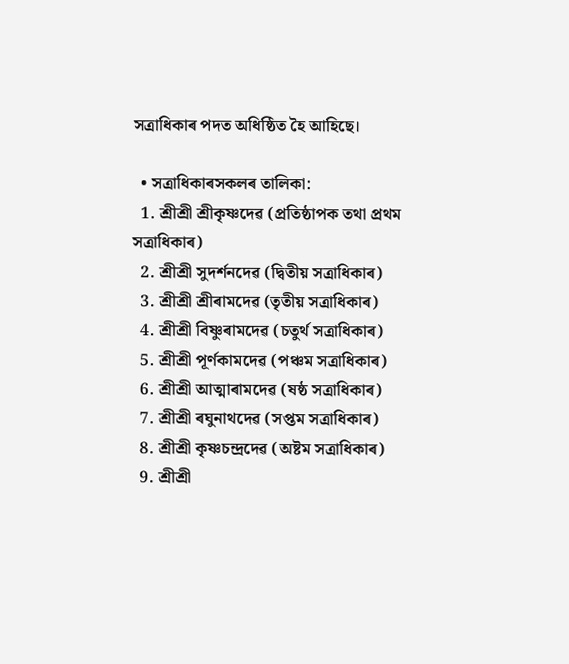সত্ৰাধিকাৰ পদত অধিষ্ঠিত হৈ আহিছে।

  • সত্ৰাধিকাৰসকলৰ তালিকা:
  1. শ্ৰীশ্ৰী শ্ৰীকৃষ্ণদেৱ (প্ৰতিষ্ঠাপক তথা প্ৰথম সত্ৰাধিকাৰ)
  2. শ্ৰীশ্ৰী সুদৰ্শনদেৱ (দ্বিতীয় সত্ৰাধিকাৰ)
  3. শ্ৰীশ্ৰী শ্ৰীৰামদেৱ (তৃতীয় সত্ৰাধিকাৰ)
  4. শ্ৰীশ্ৰী বিষ্ণুৰামদেৱ (চতুৰ্থ সত্ৰাধিকাৰ)
  5. শ্ৰীশ্ৰী পূৰ্ণকামদেৱ (পঞ্চম সত্ৰাধিকাৰ)
  6. শ্ৰীশ্ৰী আত্মাৰামদেৱ (ষষ্ঠ সত্ৰাধিকাৰ)
  7. শ্ৰীশ্ৰী ৰঘুনাথদেৱ (সপ্তম সত্ৰাধিকাৰ)
  8. শ্ৰীশ্ৰী কৃষ্ণচন্দ্ৰদেৱ (অষ্টম সত্ৰাধিকাৰ)
  9. শ্ৰীশ্ৰী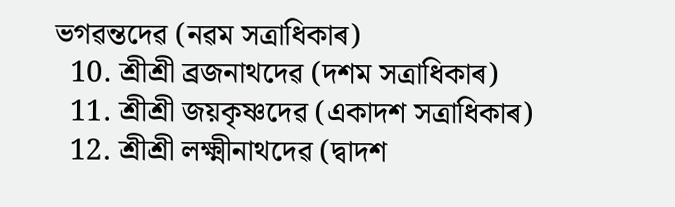ভগৱন্তদেৱ (নৱম সত্ৰাধিকাৰ)
  10. শ্ৰীশ্ৰী ব্ৰজনাথদেৱ (দশম সত্ৰাধিকাৰ)
  11. শ্ৰীশ্ৰী জয়কৃষ্ণদেৱ (একাদশ সত্ৰাধিকাৰ)
  12. শ্ৰীশ্ৰী লক্ষ্মীনাথদেৱ (দ্বাদশ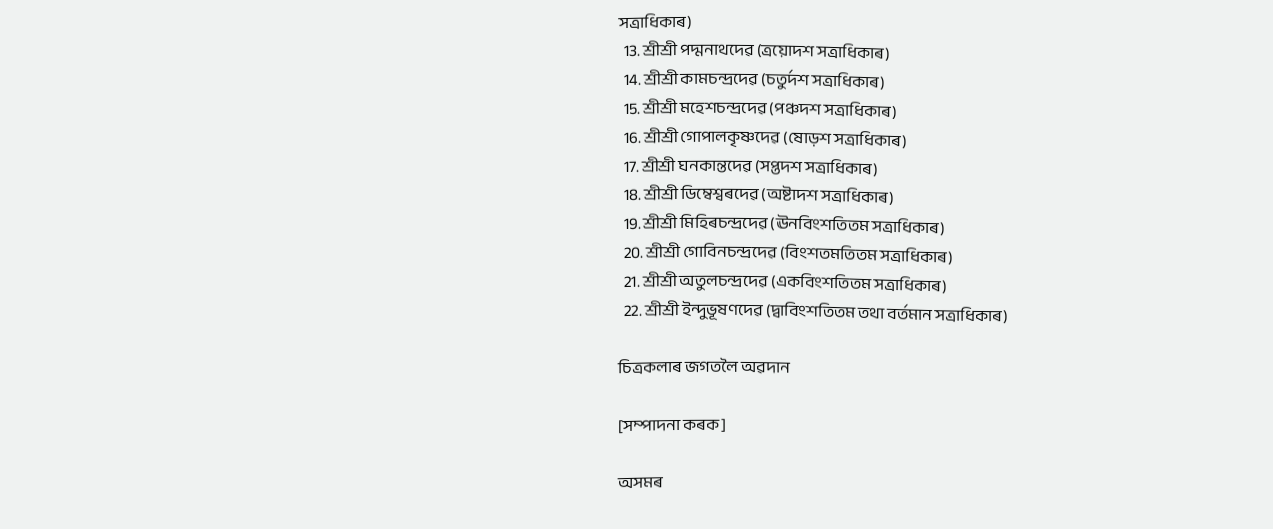সত্ৰাধিকাৰ)
  13. শ্ৰীশ্ৰী পদ্মনাথদেৱ (ত্ৰয়োদশ সত্ৰাধিকাৰ)
  14. শ্ৰীশ্ৰী কামচন্দ্ৰদেৱ (চতুৰ্দশ সত্ৰাধিকাৰ)
  15. শ্ৰীশ্ৰী মহেশচন্দ্ৰদেৱ (পঞ্চদশ সত্ৰাধিকাৰ)
  16. শ্ৰীশ্ৰী গোপালকৃষ্ণদেৱ (ষোড়শ সত্ৰাধিকাৰ)
  17. শ্ৰীশ্ৰী ঘনকান্তদেৱ (সপ্তদশ সত্ৰাধিকাৰ)
  18. শ্ৰীশ্ৰী ডিম্বেশ্বৰদেৱ (অষ্টাদশ সত্ৰাধিকাৰ)
  19. শ্ৰীশ্ৰী মিহিৰচন্দ্ৰদেৱ (ঊনবিংশতিতম সত্ৰাধিকাৰ)
  20. শ্ৰীশ্ৰী গোবিনচন্দ্ৰদেৱ (বিংশতমতিতম সত্ৰাধিকাৰ)
  21. শ্ৰীশ্ৰী অতুলচন্দ্ৰদেৱ (একবিংশতি‍তম সত্ৰাধিকাৰ)
  22. শ্ৰীশ্ৰী ইন্দুভূষণদেৱ (দ্বাবিংশতি‍তম তথা বৰ্তমান সত্ৰাধিকাৰ)

চিত্ৰকলাৰ জগতলৈ অৱদান

[সম্পাদনা কৰক]

অসমৰ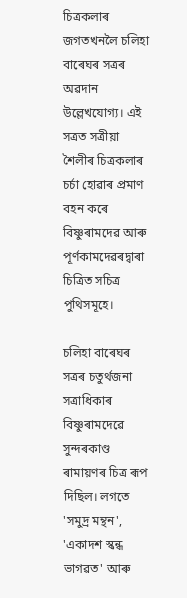চিত্ৰকলাৰ জগতখনলৈ চলিহা বাৰেঘৰ সত্ৰৰ অৱদান উল্লেখযোগ্য। এই সত্ৰত সত্ৰীয়া শৈলীৰ চিত্ৰকলাৰ চৰ্চা হোৱাৰ প্ৰমাণ বহন কৰে বিষ্ণুৰামদেৱ আৰু পূৰ্ণকামদেৱৰদ্বাৰা চিত্ৰিত সচিত্ৰ পুথিসমূহে।

চলিহা বাৰেঘৰ সত্ৰৰ চতুৰ্থজনা সত্ৰাধিকাৰ বিষ্ণুৰামদেৱে সুন্দৰকাণ্ড ৰামায়ণৰ চিত্ৰ ৰূপ দিছিল। লগতে 'সমুদ্ৰ মন্থন', 'একাদশ স্কন্ধ ভাগৱত' আৰু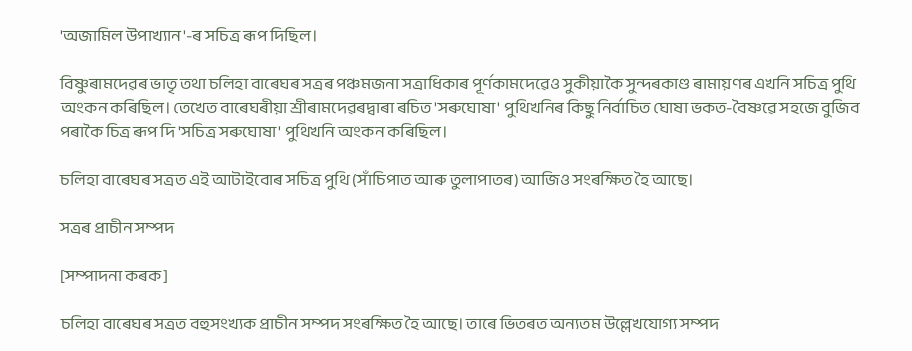'অজামিল উপাখ্যান'-ৰ সচিত্ৰ ৰূপ দিছিল।

বিষ্ণুৰামদেৱৰ ভাতৃ তথা চলিহা বাৰেঘৰ সত্ৰৰ পঞ্চমজনা সত্ৰাধিকাৰ পূৰ্ণকামদেৱেও সুকীয়াকৈ সুন্দৰকাণ্ড ৰামায়ণৰ এখনি সচিত্ৰ পুথি অংকন কৰিছিল। তেখেত বাৰেঘৰীয়া শ্ৰীৰামদেৱৰদ্বাৰা ৰচিত 'সৰুঘোষা' পুথিখনিৰ কিছু নিৰ্বাচিত ঘোষা ভকত-বৈষ্ণৱে সহজে বুজিব পৰাকৈ চিত্ৰ ৰূপ দি 'সচিত্ৰ সৰুঘোষা' পুথিখনি অংকন কৰিছিল।

চলিহা বাৰেঘৰ সত্ৰত এই আটাইবোৰ সচিত্ৰ পুথি (সাঁচিপাত আৰু তুলাপাতৰ) আজিও সংৰক্ষিত হৈ আছে।

সত্ৰৰ প্ৰাচীন সম্পদ

[সম্পাদনা কৰক]

চলিহা বাৰেঘৰ সত্ৰত বহুসংখ্যক প্ৰাচীন সম্পদ সংৰক্ষিত হৈ আছে। তাৰে ভিতৰত অন্যতম উল্লেখযোগ্য সম্পদ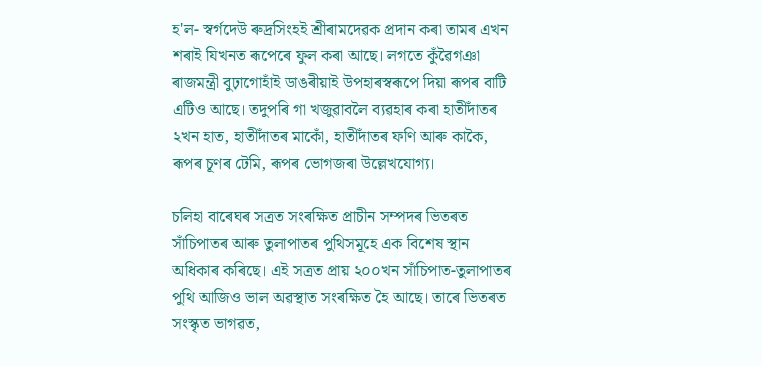হ'ল- স্বৰ্গদেউ ৰুদ্ৰসিংহই শ্ৰীৰামদেৱক প্ৰদান কৰা তামৰ এখন শৰাই যিখনত ৰূপেৰে ফুল কৰা আছে। লগতে কুঁৱৈগঞা ৰাজমন্ত্ৰী বুঢ়াগোহাঁই ডাঙৰীয়াই উপহাৰস্বৰূপে দিয়া ৰূপৰ বাটি এটিও আছে। তদুপৰি গা খজুৱাবলৈ ব্যৱহাৰ কৰা হাতীদাঁতৰ ২খন হাত, হাতীদাঁতৰ মাকোঁ, হাতীদাঁতৰ ফণি আৰু কাকৈ, ৰূপৰ চূণৰ টেমি, ৰূপৰ ভোগজৰা উল্লেখযোগ্য।

চলিহা বাৰেঘৰ সত্ৰত সংৰক্ষিত প্ৰাচীন সম্পদৰ ভিতৰত সাঁচিপাতৰ আৰু তুলাপাতৰ পুথিসমূহে এক বিশেষ স্থান অধিকাৰ কৰিছে। এই সত্ৰত প্ৰায় ২০০খন সাঁচিপাত-তুলাপাতৰ পুথি আজিও ভাল অৱস্থাত সংৰক্ষিত হৈ আছে। তাৰে ভিতৰত সংস্কৃত ভাগৱত,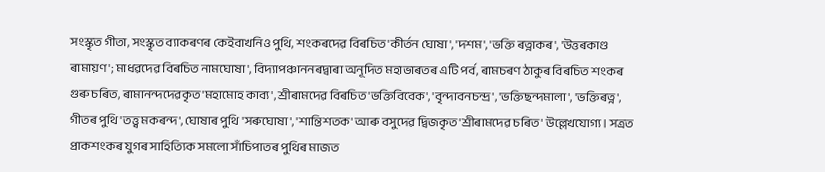সংস্কৃত গীতা, সংস্কৃত ব্যাকৰণৰ কেইবাখনিও পুথি, শংকৰদেৱ বিৰচিত 'কীৰ্তন ঘোষা', 'দশম', 'ভক্তি ৰত্নাকৰ', 'উত্তৰকাণ্ড ৰামায়ণ'; মাধৱদেৱ বিৰচিত নামঘোষা', বিদ্যাপঞ্চাননৰদ্বাৰা অনূদিত মহাভাৰতৰ এটি পৰ্ব, ৰামচৰণ ঠাকুৰ বিৰচিত শংকৰ গুৰু চৰিত, ৰামানন্দদেৱকৃত 'মহামোহ কাব্য', শ্ৰীৰামদেৱ বিৰচিত 'ভক্তিবিবেক', 'বৃন্দাবনচন্দ্ৰ', 'ভক্তিছন্দমালা', 'ভক্তিৰত্ন', গীতৰ পুথি 'তত্ত্ব মকৰন্দ', ঘোষাৰ পুথি 'সৰুঘোষা', 'শান্তিশতক' আৰু বসুদেৱ দ্বিজকৃত 'শ্ৰীৰামদেৱ চৰিত' উল্লেখযোগ্য। সত্ৰত প্ৰাকশংকৰ যুগৰ সাহিত্যিক সমলো সাঁচিপাতৰ পুথিৰ মাজত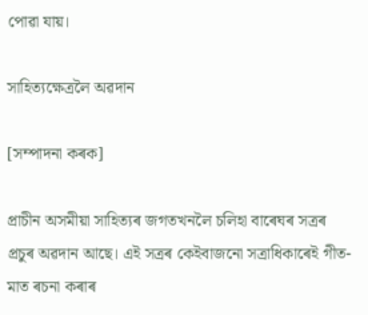পোৱা যায়।

সাহিত্যক্ষেত্ৰলৈ অৱদান

[সম্পাদনা কৰক]

প্ৰাচীন অসমীয়া সাহিত্যৰ জগতখনলৈ চলিহা বাৰেঘৰ সত্ৰৰ প্ৰচুৰ অৱদান আছে। এই সত্ৰৰ কেইবাজনো সত্ৰাধিকাৰেই গীত-মাত ৰচনা কৰাৰ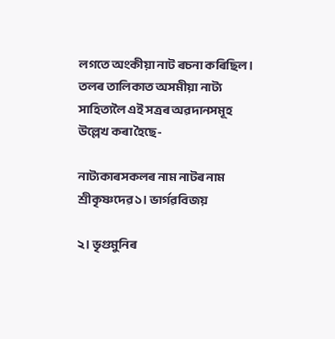লগতে অংকীয়া নাট ৰচনা কৰিছিল। তলৰ তালিকাত অসমীয়া নাট্য সাহিত্যলৈ এই সত্ৰৰ অৱদানসমূহ উল্লেখ কৰা হৈছে‍-

নাট্যকাৰসকলৰ নাম নাটৰ নাম
শ্ৰীকৃষ্ণদেৱ ১। ভাৰ্গৱবিজয়

২। ভৃগুমুনি‍ৰ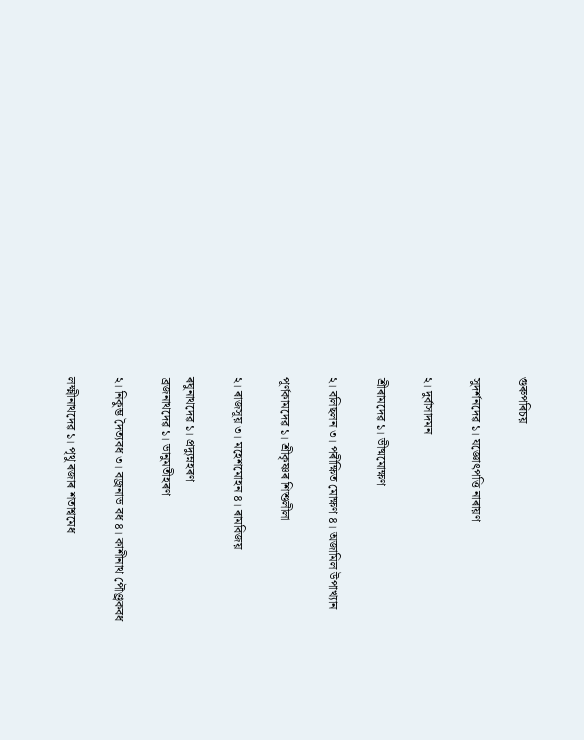গুৰুপৰিচয়

সুদৰ্শনদেৱ ১। য‍জ্ঞ‍োৎপত্তি নাৰায়ণ

২। দুৰ্বাসাদমন

শ্ৰীৰামদেৱ ১। ভীষ্মমোক্ষণ

২। বলিছলন ৩। পৰীক্ষিত মোক্ষণ ৪। অজামিল উপাখ্যান

পূৰ্ণকামদেৱ ১। শ্ৰীকৃষ্ণৰ শিশুলীলা

২। ৰাজসূয় ৩। মহেশমোহন ৪। ৰামবিজয়

ৰঘুনাথদেৱ ১। প্ৰদ্যুম্নহৰণ
ব্ৰজনাথদেৱ ১। ভানুমতীহৰণ

২। নিকুম্ভ দৈত্যবধ ৩। বজ্ৰনাভ বধ ৪। কাশীনাথ পৌণ্ড্ৰকবধ

লক্ষ্মীনাথদেৱ ১। পৃথু ৰজাৰ শতাশ্বমেধ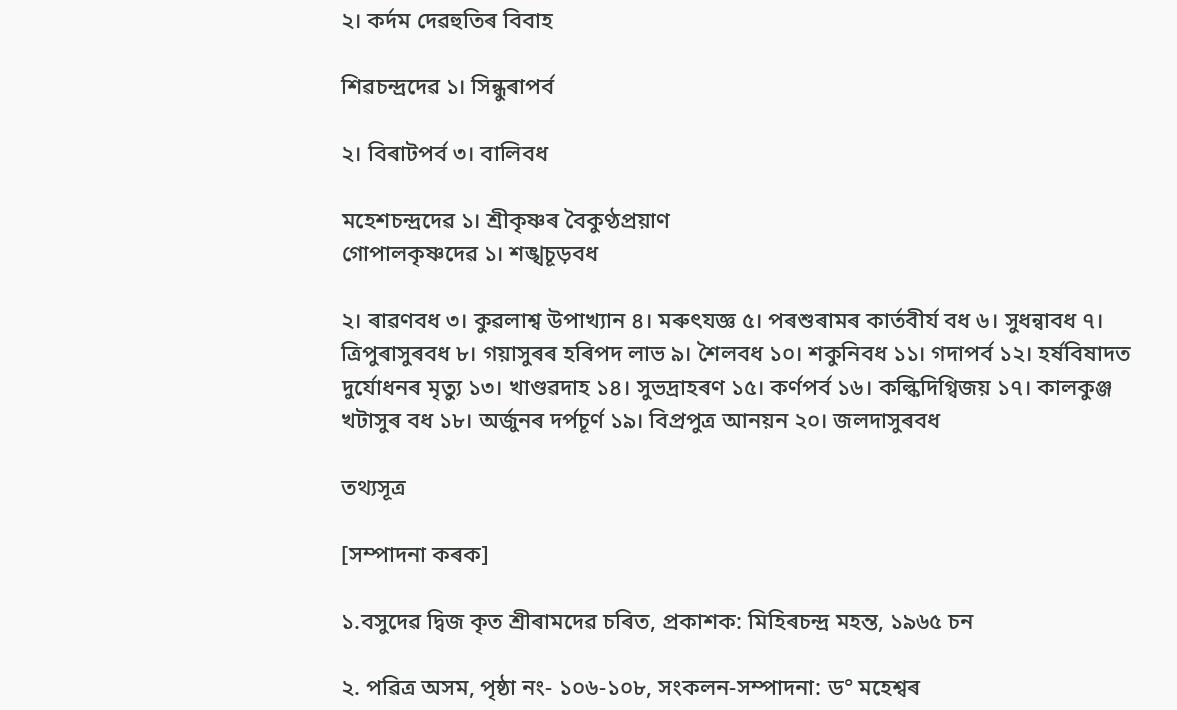২। কৰ্দম দেৱহুতিৰ বিবাহ

শিৱচন্দ্ৰদেৱ ১। সিন্ধুৰাপৰ্ব

২। বিৰাটপৰ্ব ৩। বালিবধ

মহেশচন্দ্ৰদেৱ ১। শ্ৰীকৃষ্ণৰ বৈকুণ্ঠপ্ৰয়াণ
গোপালকৃষ্ণদেৱ ১। শঙ্খচূড়বধ

২। ৰাৱণবধ ৩। কুৱলাশ্ব উপাখ্যান ৪। মৰুৎযজ্ঞ ৫। পৰশুৰামৰ কাৰ্তবীৰ্য বধ ৬। সুধন্বাবধ ৭। ত্ৰিপুৰাসুৰবধ ৮। গয়াসুৰৰ হৰিপদ লাভ ৯। শৈলবধ ১০। শকুনিবধ ১১। গদাপৰ্ব ১২। হৰ্ষবিষাদত দুৰ্য‍োধনৰ মৃত্যু ১৩। খাণ্ডৱদাহ ১৪। সুভদ্ৰাহৰণ ১৫। কৰ্ণপৰ্ব ১৬। কল্কিদিগ্বিজয় ১৭। কালকুঞ্জ খটাসুৰ বধ ১৮। অৰ্জুনৰ দৰ্পচূৰ্ণ ১৯। বিপ্ৰপুত্ৰ আনয়ন ২০। জলদাসুৰবধ

তথ্যসূত্ৰ

[সম্পাদনা কৰক]

১.বসুদেৱ দ্বিজ কৃত শ্ৰীৰামদেৱ চৰিত, প্ৰকাশক: মিহিৰচন্দ্ৰ মহন্ত, ১৯৬৫ চন

২. পৱিত্ৰ অসম, পৃষ্ঠা নং- ১০৬-১০৮, সংকলন-সম্পাদনা: ড° মহেশ্বৰ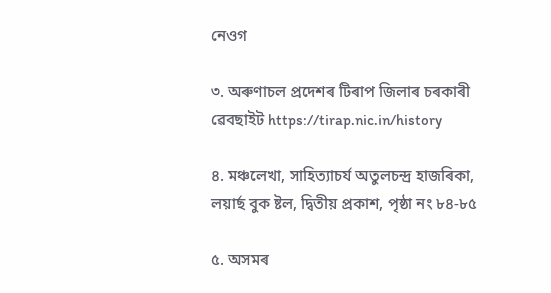নেওগ

৩. অৰুণাচল প্ৰদেশৰ টিৰাপ জিলাৰ চৰকাৰী ৱেবছাইট https://tirap.nic.in/history

৪. মঞ্চলেখা, সাহিত্যাচৰ্য অতুলচন্দ্ৰ হাজৰিকা, লয়াৰ্ছ বুক ষ্টল, দ্বিতীয় প্ৰকাশ, পৃষ্ঠা নং ৮৪-৮৫

৫. অসমৰ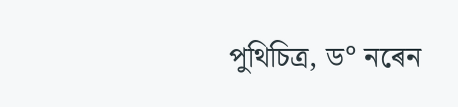পুথিচিত্ৰ, ড° নৰেন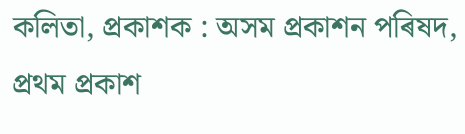কলিতা, প্ৰকাশক : অসম প্ৰকাশন পৰিষদ, প্ৰথম প্ৰকাশ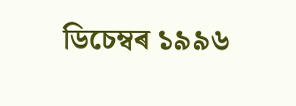ডিচেম্বৰ ১৯৯৬